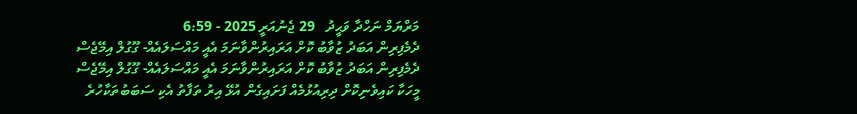މަރްޔަމް ނަހްދާ ވަޙީދު   29 ޖެނުއަރީ 2025 - 6:59
ދެމެފިރިން އަބަދު ޒުވާބު ކޮށް އަރައިރުންވާނަމަ އެއީ މައްސަލައެއް- ގޫގުލް އިމޭޖެސް
ދެމެފިރިން އަބަދު ޒުވާބު ކޮށް އަރައިރުންވާނަމަ އެއީ މައްސަލައެއް- ގޫގުލް އިމޭޖެސް
މީހަކާ ކައިވެނިކޮށް ދިރިއުޅުމެއް ފަށައިގެން އުޅޭ އިރު ތަފާތު އެކި ސަބަބުތަކާހުރެ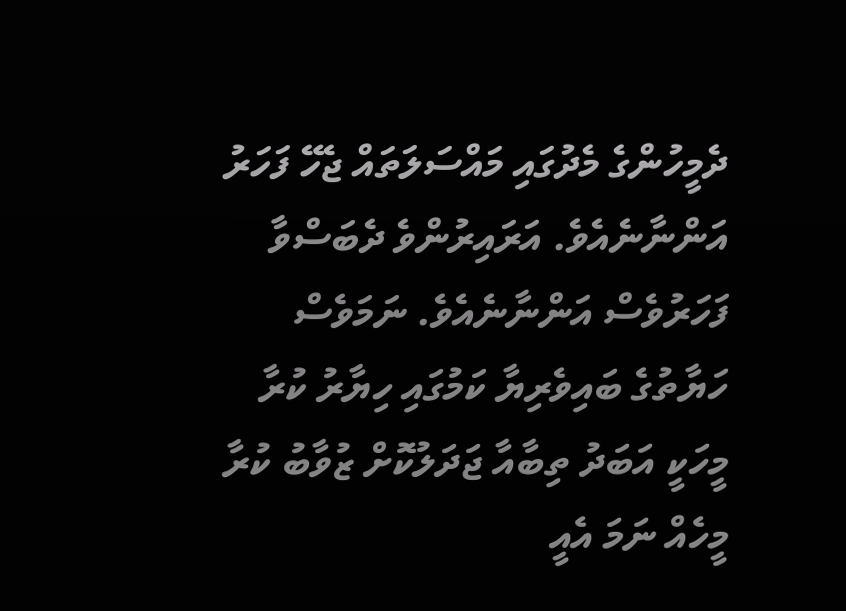ދެމީހުންގެ މެދުގައި މައްސަލަތައް ޖެހޭ ފަހަރު އަންނާނެއެވެ. އަރައިރުންވެ ދެބަސްވާ ފަހަރުވެސް އަންނާނެއެވެ. ނަމަވެސް ހަޔާތުގެ ބައިވެރިޔާ ކަމުގައި ހިޔާރު ކުރާ މީހަކީ އަބަދު ތިބާއާ ޖަދަލުކޮށް ޒުވާބު ކުރާ މީހެއް ނަމަ އެއީ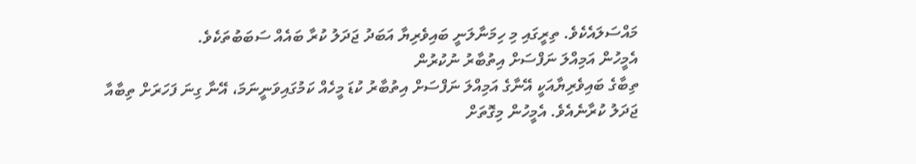މައްސަލައެކެވެ. ތިރީގައި މި ހިމަނާލަނީ ބައިވެރިޔާ އަބަދު ޖަދަލު ކުރާ ބައެއް ސަބަބުތަކެވެ.
އެމީހުން އަމިއްލަ ނަފްސަށް އިތުބާރު ނުކުރުން
ތިބާގެ ބައިވެރިޔާއަކީ އޭނާގެ އަމިއްލަ ނަފްސަށް އިތުބާރު ކުޑަ މީހެއް ކަމުގައިވަނީނަމަ، އޭނާ ގިނަ ފަހަރަށް ތިބާއާ ޖަދަލު ކުރާނެއެވެ. އެމީހުން މިގޮތަށް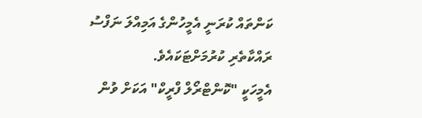ކަންތައް ކުރަނީ އެމީހުންގެ އަމިއްލަ ނަފްސު ރައްކާތެރި ކުރުމަށްޓަކައެވެ.
އެމީހަކީ "ކޮންޓްރޯލް ފްރީކް" އަކަށް ވުން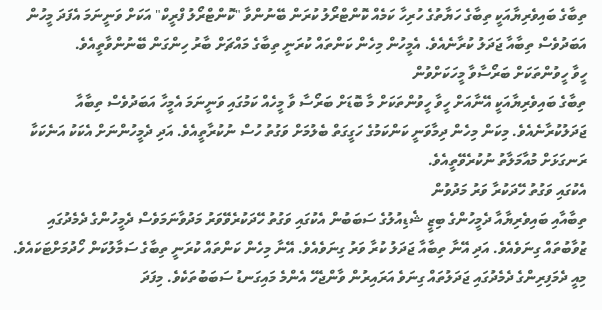ތިބާގެ ބައިވެރިޔާއަކީ ތިބާގެ ހަޔާތުގެ ހުރިހާ ކަމެއް ކޮންޓްރޯލު ކުރަން ބޭނުންވާ "ކޮންޓްރޯލު ފްރީކް" އަކަށް ވަނީނަމަ އެފަދަ މީހުން އަބަދުވެސް ތިބާއާ ޖަދަލު ކުރާނެއެވެ. އެމީހުން މިހެން ކަންތައް ކުރަނީ ތިބާގެ މައްޗަށް ބާރު ހިންގަން ބޭނުންވާތީއެވެ.
ހީވާ ހީވުންތަކަށް ބަރޯސާވާ މީހަކަށްވުން
ތިބާގެ ބައިވެރިޔާއަކީ އޭނާއަށް ހީވާ ހީވުންތަކަށް މާ ބޮޑަށް ބަރޯސާ ވާ މީހެއް ކަމުގައި ވަނީނަމަ އެމީހާ އަބަދުވެސް ތިބާއާ ޖަދަލުކުރާނެއެވެ. މިކަން މިހެން ދިމާވަނީ ކަންކަމުގެ ހަގީގަތް ބެލުމަށް ވަގުތު ހުސް ނުކުރާތީއެވެ. އަދި ދެމީހުންނަށް އެކަކު އަނެކަކާ ރަނގަޅަށް މުއާމަލާތު ނުކުރެވޭތީއެވެ.
އެކުގައި ވަގުތު ހޭދަކުރާ ވަރު މަދުވުން
ތިބާއާއި ބައިވެރިޔާއާ ދެމީހުންގެ ބިޒީ ޝެޑިއުލުގެ ސަބަބުން އެކުގައި ވަގުތު ހޭދަކުރެވޭވަރު މަދުވާނަމަވެސް ދެމީހުންގެ ދެމެދުގައި ޒުވާބުތައް ގިނަވެއެވެ. އަދި އޭނާ ތިބާއާ ޖަދަލު ކުރާ ވަރު ގިނަވެއެވެ. އޭނާ މިހެން ކަންތައް ކުރަނީ ތިބާގެ ސަމާލުކަން ހޯދުމަށްޓަކައެވެ.
މިއީ ދެމަފިރިންގެ ދެމެދުގައި ޖަދަލުތައް ގިނަވެ އަރައިރުން ވާންޖެހޭ އެންމެ މައިގަނޑު ސަބަބުތަކެވެ. މިފަދަ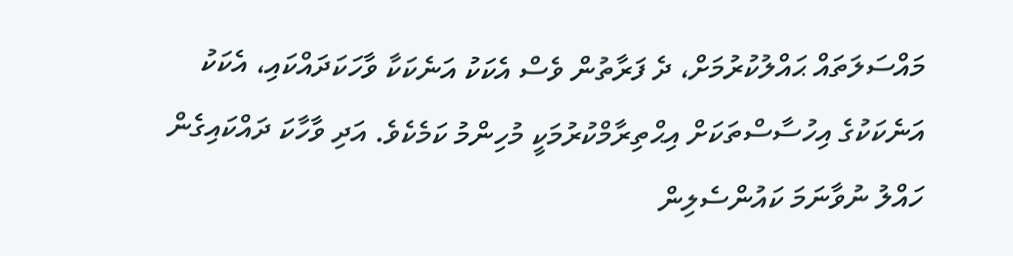މައްސަލަތައް ޙައްލުކުރުމަށް، ދެ ފަރާތުން ވެސް އެކަކު އަނެކަކާ ވާހަކަދައްކައި، އެކަކު އަނެކަކުގެ އިހުސާސްތަކަށް އިޙްތިރާމްކުރުމަކީ މުހިންމު ކަމެކެވެ. އަދި ވާހާކަ ދައްކައިގެން ހައްލު ނުވާނަމަ ކައުންސެލިން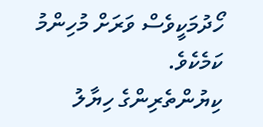ހޯދުމަކީވެސް ވަރަށް މުހިންމު ކަމެކެވެ.
ކިޔުންތެރިންގެ ހިޔާލު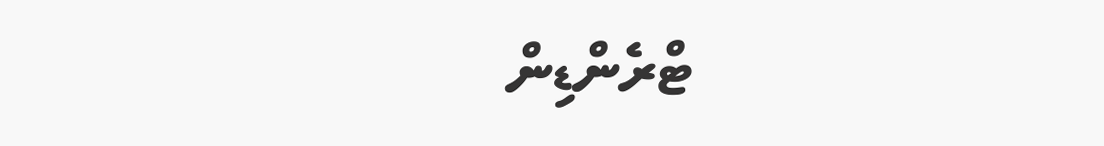ޓްރެންޑިން